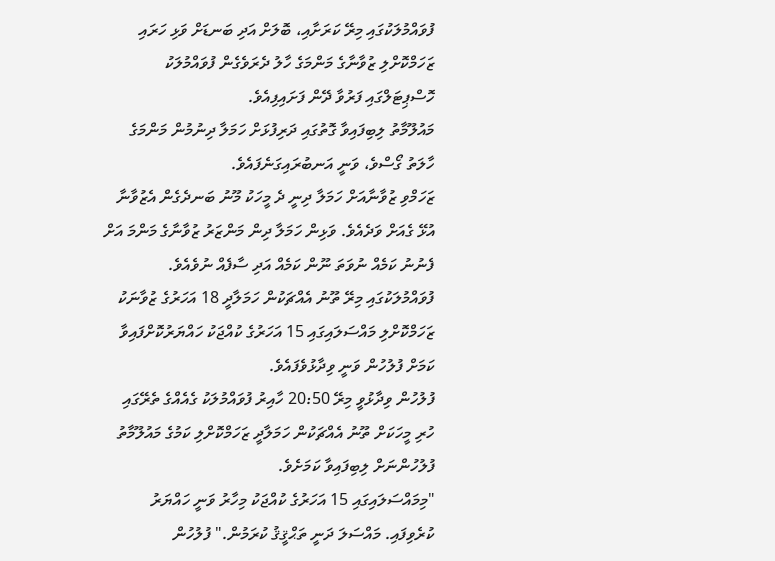ފުވައްމުލަކުގައި މިރޭ ކަރަށާއި، ބޮލަށް އަދި ބަނޑަށް ވަޅި ހަރައި ޒަހަމްކޮށްލި ޒުވާނާގެ މަންމަގެ ހާލު ދެރަވެގެން ފުވައްމުލަކު ހޮސްޕިޓަލްގައި ފަރުވާ ދޭން ފަށައިފިއެވެ.
މައުލޫމާތު ލިބިފައިވާ ގޮތުގައި ދަރިފުޅަށް ހަމަލާ ދިނުމުން މަންމަގެ ހާލަތު ގޯސްވެ، ވަނީ އަނބުރައިގަނެފައެވެ.
ޒަހަމްވި ޒުވާނާއަށް ހަމަލާ ދިނީ ދެ މީހަކު މޫނު ބަނދެގެން އެޒުވާނާ އުޅޭ ގެއަށް ވަދެއެވެ. ވަޅިން ހަމަލާ ދިން މަންޒަރު ޒުވާނާގެ މަންމަ އަށް ފެނުނު ކަމެއް ނުވަތަ ނޫން ކަމެއް އަދި ސާފެއް ނުވެއެވެ.
ފުވައްމުލަކުގައި މިރޭ ތޫނު އެއްޗަކުން ހަމަލާދީ 18 އަހަރުގެ ޒުވާނަކު ޒަހަމްކޮށްލި މައްސަލައިގައި 15 އަހަރުގެ ކުއްޖަކު ހައްޔަރުކޮށްފައިވާ ކަމަށް ފުލުހުން ވަނީ ވިދާޅުވެފައެވެ.
ފުލުހުން ވިދާޅުވީ މިރޭ 20:50 ހާއިރު ފުވައްމުލަކު ގެއެއްގެ ތެރޭގައި ހުރި މީހަކަށް ތޫނު އެއްޗަކުން ހަމަލާދީ ޒަހަމްކޮށްލި ކަމުގެ މައުލޫމާތު ފުލުހުންނަށް ލިބިފައިވާ ކަމަށެވެ.
"މިމައްސަލައިގައި 15 އަހަރުގެ ކުއްޖަކު މިހާރު ވަނީ ހައްޔަރު ކުރެވިފައި. މައްސަލަ ދަނީ ތަޙްޤީޤު ކުރަމުން." ފުލުހުން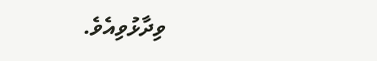ވިދާޅުވިއެވެ.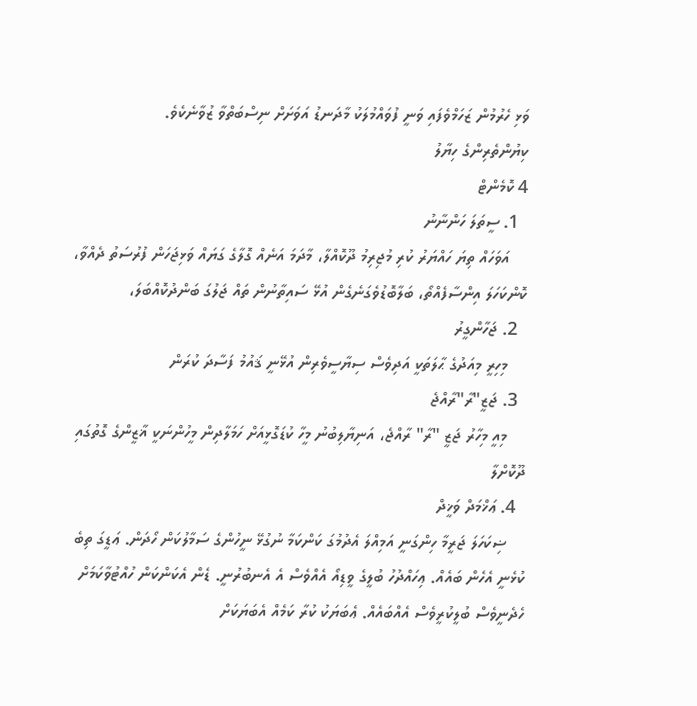ވަޅި ހެރުމުން ޒަހަމްވެފައި ވަނީ ފުވައްމުލަކު މާދަނޑު އަވަށަށް ނިސްބަތްވާ ޒުވާނެކެވެ.
ކިޔުންތެރިންގެ ހިޔާލު
4 ކޮމެންޓް
  1. ސީތަލަ ހަންނާނު
    އަވަހައް ތިޔަ ހައްޔަރު ކުރި މުޖިރިމު ދޫކޮއްލާ، މާދަމަ އަނެއް ގޮލާގެ ގަޔައް ވަޅިޖަހަން ފުރުސަތު ދެއްވާ، ކޮންކަހަލަ އިންސާފެއްތޯ، ބަލާބޮޑުވެގަނެގެން އުޅޭ ސައިތާނުން ތައް ޖަލުގަ ބަންދުކޮއްބަލަ،
  2. ޖަހާންގީރު
    މިހިރީ މިއަދުގެ ޙާލަތަކީ އަދިވެސް ސިޔާސީވެރިން އުޅޭނީ ޤައުމު ފަސާދަ ކުރަން
  3. ޖަޒީ"ރާ"ރާއްޖެ
    މިއީ މިހާރު ޖަޒީ "ރާ" ރާއްޖެ، އަނިޔާލިބުނު މީހާ ކުޑަގޮޅީއަށް ހަމަލާދިން މީހުންނަކީ ޣާޒީންގެ ގޮތުގައި ދޫކޮށްލާ
  4. ޢަޚްމަދް ވަޚީދް
    ޟިކަހަލަ ޖަރީމާ ހިންގަނީ އަމިއްލަ އެދުމުގަ ކަންކަމާ ނުގުޅޭ ނީހުންގެ ސަމާލުކަން ހޯދަން. ޢަޑީގަ ތިބެ ކުޅެނީ އެހެން ބައެއް. ޢިހައްދުހު ބުލީގެ ވީޑިއޯ އެއްވެސް އެ އެނބުރުނީ. ޑެން އެކަންކަން ހުއްޓުވާކަމަށް ހެދެނީވެސް ބުލީކުރީވެސް އެއްބައެއް. ޢެބަޔަކު ކުރާ ކަމެއް އެބަޔަކަށް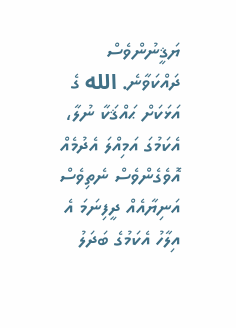ޔަޤީނުންވެސް ދައްކަވާނެ. الله ގެ އަޅަކަށް ޙައްޤަކާ ނުލާ، އެކަމުގަ އަމިއްލަ އެދުމެއް އޮވެގެންވެސް ނެތިވެސް އަނިޔާއެއް ދީފިނަމަ އެ އިލާހު އެކަމުގެ ބަދަލު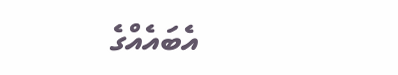އެބައެއްގެ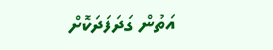އަތުން ގަދަފަދަކޮށް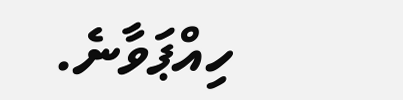ހިއްޕަވާނެ.